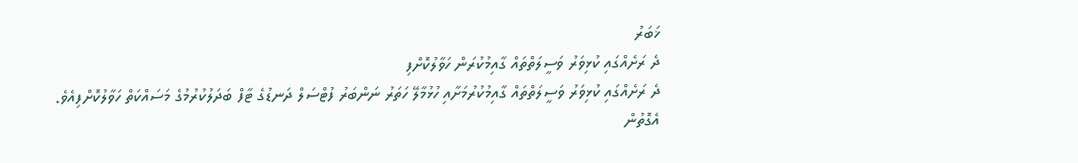ޚަބަރު
ދެ ރަށެއްގައި ކުޅިވަރު ވަސީލަތްތައް ގާއިމުކުރަން ހަވާލުކޮށްފި
ދެ ރަށެއްގައި ކުޅިވަރު ވަސީލަތްތައް ގާއިމުކުރުމަށާއި ހުޅުމާލޭ ހަތަރު ނަންބަރު ފުޓްސަލް ދަނޑުގެ ޓާފް ބަދަލުކުރުމުގެ މަސައްކަތް ހަވާލުކޮށްފިއެވެ.
އެގޮތުން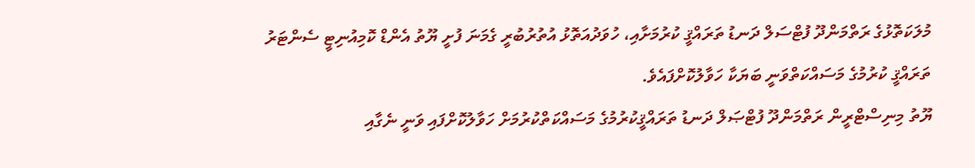މުލަކަތޮޅުގެ ރަތްމަންދޫ ފުޓްސަލް ދަނޑު ތަރައްޤީ ކުރުމަށާއި، ހުވަދުއަތޮޅު އުތުރުބުރީ ގެމަނަ ފުށީ ޔޫތު އެންޑް ކޮމިއުނިޓީ ސެންޓަރު ތަރައްޤީ ކުރުމުގެ މަސައްކަތްވަނީ ބަޔަކާ ހަވާލުކޮށްފައެވެ.
ޔޫތު މިނިސްޓްރީން ރަތްމަންދޫ ފުޓްޞަލް ދަނޑު ތަރައްޤީކުރުމުގެ މަސައްކަތްކުރުމަށް ހަވާލުކޮށްފައި ވަނީ ނެގާއި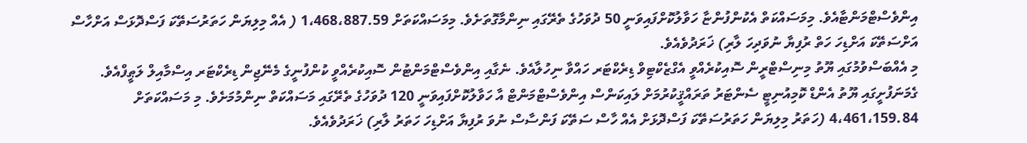އިންވެސްޓްމަންޓާއެވެ. މިމަސައްކަތް އެކުންފުންޏާ ހަވާލުކޮށްފައިވަނީ 50 ދުވަހުގެ ތެރޭގައި ނިންމާގޮތަށެވެ. މިމަސައްކަތަށް 1،468،887.59 ( އެއް މިލިޔަން ހަތަރުސަތޭކަ ފަސްދޮޅަސް އަށްހާސް އަށްސަތޭކަ އަށްޑިހަ ހަތް ރުފިޔާ ނުވަދިހަ ލާރި) ޚަރަދުވެއެވެ.
މި އެއްބަސްވުމުގައި ޔޫތު މިނިސްޓްރީން ސޮއިކުރެއްވީ އެގްޒެކްޓިވް ޑިރެކްޓަރ ހައްވާ ނިހުލާއެވެ. ނެގާއި އިންވެސްޓްމަންޓުން ސޮއިކުރެއްވީ ކުންފުނީގެ މެނޭޖިން ޑިރެކްޓަރ އިސްމާއިލް ލަޠީފްއެވެ.
ގެމަނަފުށީގައި ޔޫތު އެންޑް ކޮމިއުނިޓީ ސެންޓަރު ތަރައްޤީކުރުމަށް ލައިކަންސް އިންވެސްޓްމަންޓް އާ ހަވާލުކޮށްފައިވަނީ 120 ދުވަހުގެ ތެރޭގައި މަސައްކަތް ނިންމުމަށެވެ. މި މަސައްކަތަށް 4،461،159.84 (ހަތަރު މިލިޔަން ހަތަރުސަތޭކަ ފަސްދޮޅަށް އެއް ހާސް ސަތޭކަ ފަންސާސް ނުވަ ރުފިޔާ އަށްޑިހަ ހަތަރު ލާރި) ޚަރަދުވެއެވެ.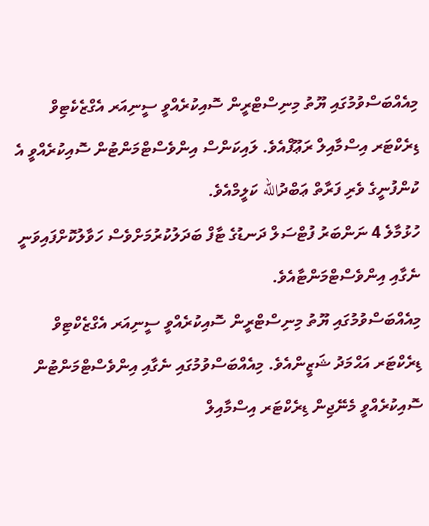މިއެއްބަސްވުމުގައި ޔޫތު މިނިސްޓްރީން ސޮއިކުރެއްވީ ސީނިއަރ އެގްޒެކެޓިވް ޑިރެކްޓަރ އިސްމާއިލް ރަޢޫފްއެވެ. ލައިކަންސް އިންވެސްޓްމަންޓުން ސޮއިކުރެއްވީ އެ ކުންފުނީގެ ވެރި ފަރާތް ޢަބްދުالله ކަލީމްއެވެ.
ހުޅުމާލެ 4 ނަންބަރު ފުޓްސަލް ދަނޑުގެ ޓާފް ބަދަލުކުރުމަށްވެސް ހަވާލުކޮށްފައިވަނީ ނެގާއި އިންވެސްޓްމަންޓާއެވެ.
މިއެއްބަސްވުމުގައި ޔޫތު މިނިސްޓްރީން ސޮއިކުރެއްވީ ސީނިއަރ އެގްޒެކްޓިވް ޑިރެކްޓަރ އަޙްމަދު ޝަޒީންއެވެ. މިއެއްބަސްވުމުގައި ނެގާއި އިންވެސްޓްމަންޓުން ސޮއިކުރެއްވީ މެނޭޖިން ޑިރެކްޓަރ އިސްމާއިލް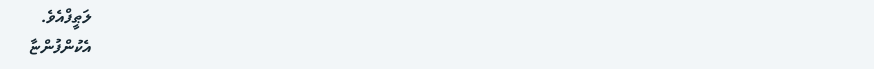ލަޠީފްއެވެ.
އެކުންފުންޏާ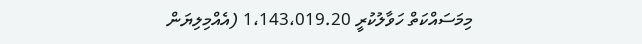މިމަސައްކަތް ހަވާލުކުރީ 1،143،019.20 (އެއްމިލިޔަން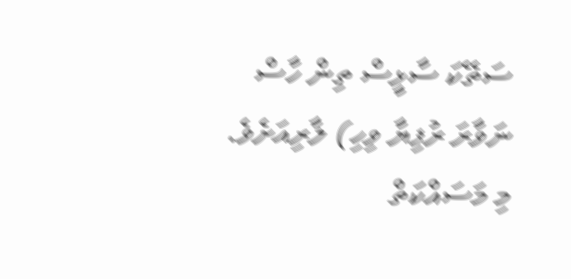ސަތޭކަ ސާޅީސް ތިން ހާސް ނަވާރަ ރުފިޔާ ވިހި) ލާރިއަށެވެ. މި މަސައްކަތް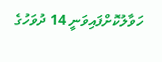ހަވާލުކޮށްފައިވަނީ 14 ދުވަހުގެ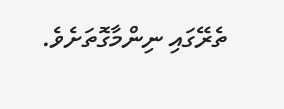ތެރޭގައި ނިންމާގޮތަށެވެ.